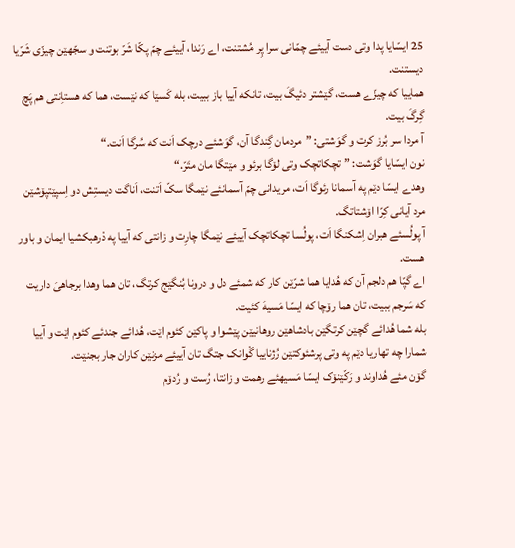25 ایسّایا پدا وتی دست آییئے چمّانی سرا پِر مُشتنت، اے رَندا، آییئے چمّ پکّا شَرّ بوتنت و سجّهێن چیزّی شَرّیا دیستنت.
هماییا که چیزّے هست، گێشتر دئیگَ بیت، تانکه آییا باز ببیت، بله کَسێا که نێست، هما که هستاِنتی هم پَچ گِرگَ بیت.
آ مردا سر بُرز کرت و گوَشتی: ”مردمان گِندگا آن، گوَشئے درچک اَنت که سُرگا اَنت.“
نون ایسّایا گوَشت: ”تچکاتچک وتی لۆگا برئو و مێتگا مان متَرّ.“
وهدے ایسّا دێم په آسمانا رئوگا اَت، مریدانی چمّ آسمانئے نێمگا سکّ اَتنت، اَناگت دیستِش دو اِسپێتپۆشێن مرد آیانی کِرّا اۆشتاتگ.
آ پولُسئے هبران اِشکنگا اَت، پولُسا تچکاتچک آییئے نێمگا چارِت و زانتی که آییا په دْرهبکشیا ایمان و باور هست.
اے گپّا هم دلجم آن که هُدایا هما شرّێن کار که شمئے دل و درونا بُنگێج کرتگ، تان هما وهدا برجاهیَ داریت که سَرجم ببیت، تان هما رۆچا که ایسّا مَسیهَ کئیت.
بله شما هُدائے گچێن کرتگێن بادشاهێن روهانیێن پێشوا و پاکێن کئوم اێت، هُدائے جندئے کئوم اێت و آییا شمارا چه تهاریا دێم په وتی پرشئوکتێن رُژناییا گْوانک جتگ تان آییئے مزنێن کاران جار بجنێت.
گۆن مئے هُداوند و رَکّێنۆک ایسّا مَسیهئے رهمت و زانتا، رُست و رُدۆم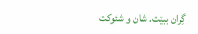گِران ببێت. شان و شئوکت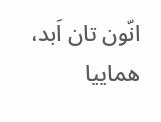انّون تان اَبد، هماییا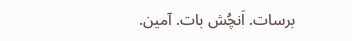برسات. اَنچُش بات. آمین.